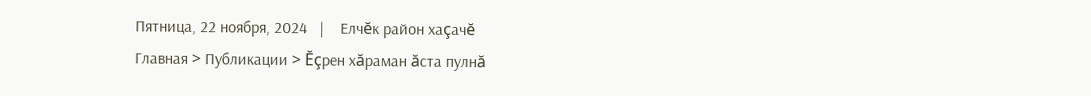Пятница, 22 ноября, 2024   |    Елчĕк район хаçачĕ
Главная > Публикации > Ĕçрен хăраман ăста пулнă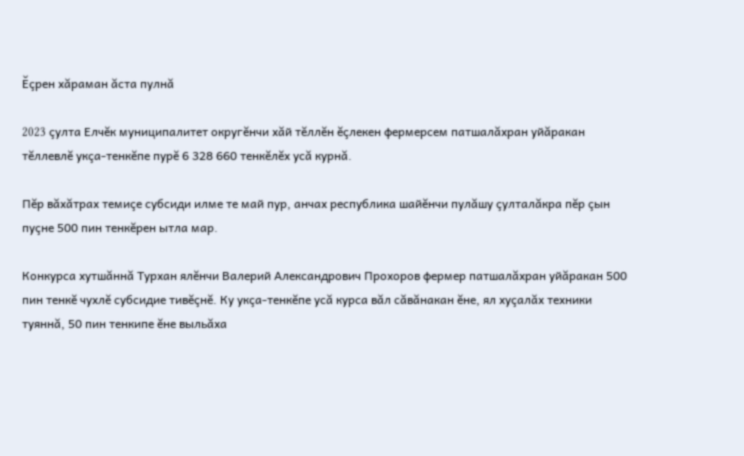Ĕçрен хăраман ăста пулнă

2023 çулта Елчĕк муниципалитет округĕнчи хăй тĕллĕн ĕçлекен фермерсем патшалăхран уйăракан тĕллевлĕ укçа-тенкĕпе пурĕ 6 328 660 тенкĕлĕх усă курнă.

Пĕр вăхăтрах темиçе субсиди илме те май пур, анчах республика шайĕнчи пулăшу çулталăкра пĕр çын пуçне 500 пин тенкĕрен ытла мар.

Конкурса хутшăннă Турхан ялĕнчи Валерий Александрович Прохоров фермер патшалăхран уйăракан 500 пин тенкĕ чухлĕ субсидие тивĕçнĕ. Ку укçа-тенкĕпе усă курса вăл сăвăнакан ĕне, ял хуçалăх техники туяннă, 50 пин тенкипе ĕне выльăха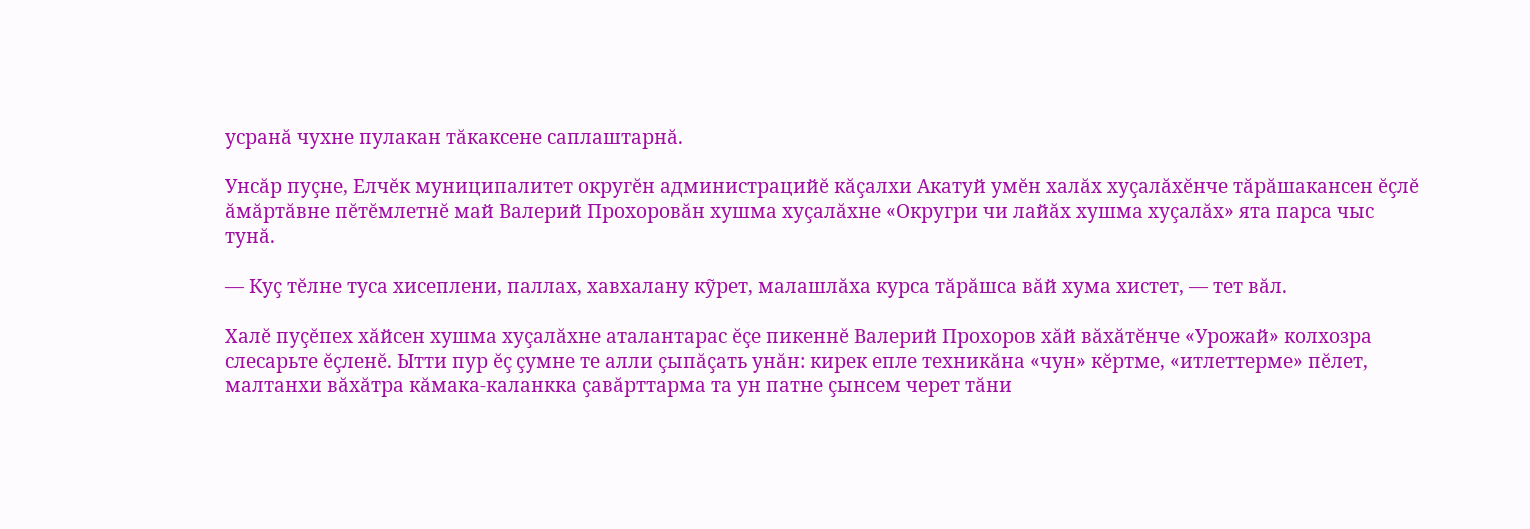усранă чухне пулакан тăкаксене саплаштарнă.

Унсăр пуçне, Елчĕк муниципалитет округĕн администрацийĕ кăçалхи Акатуй умĕн халăх хуçалăхĕнче тăрăшакансен ĕçлĕ ăмăртăвне пĕтĕмлетнĕ май Валерий Прохоровăн хушма хуçалăхне «Округри чи лайăх хушма хуçалăх» ята парса чыс тунă.

— Куç тĕлне туса хисеплени, паллах, хавхалану кỹрет, малашлăха курса тăрăшса вăй хума хистет, — тет вăл.

Халĕ пуçĕпех хăйсен хушма хуçалăхне аталантарас ĕçе пикеннĕ Валерий Прохоров хăй вăхăтĕнче «Урожай» колхозра слесарьте ĕçленĕ. Ытти пур ĕç çумне те алли çыпăçать унăн: кирек епле техникăна «чун» кĕртме, «итлеттерме» пĕлет, малтанхи вăхăтра кăмака-каланкка çавăрттарма та ун патне çынсем черет тăни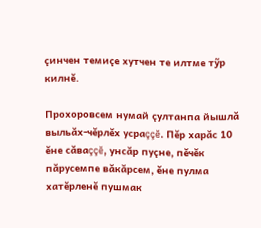çинчен темиçе хутчен те илтме тỹр килнĕ.

Прохоровсем нумай çултанпа йышлă выльăх-чĕрлĕх усраççĕ. Пĕр харăс 10 ĕне сăваççĕ, унсăр пуçне, пĕчĕк пăрусемпе вăкăрсем, ĕне пулма хатĕрленĕ пушмак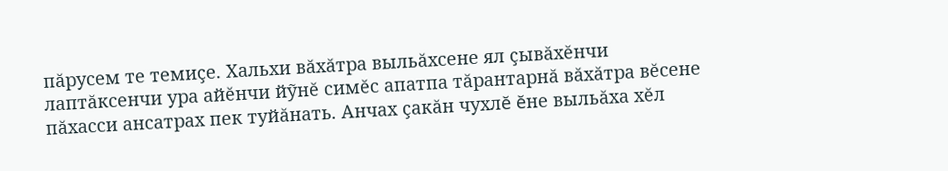пăрусем те темиçе. Хальхи вăхăтра выльăхсене ял çывăхĕнчи лаптăксенчи ура айĕнчи йỹнĕ симĕс апатпа тăрантарнă вăхăтра вĕсене пăхасси ансатрах пек туйăнать. Анчах çакăн чухлĕ ĕне выльăха хĕл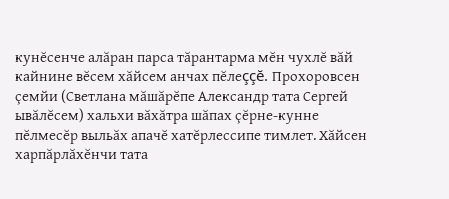кунĕсенче алăран парса тăрантарма мĕн чухлĕ вăй кайнине вĕсем хăйсем анчах пĕлеççĕ. Прохоровсен çемйи (Светлана мăшăрĕпе Александр тата Сергей ывăлĕсем) хальхи вăхăтра шăпах çĕрне-кунне пĕлмесĕр выльăх апачĕ хатĕрлессипе тимлет. Хăйсен харпăрлăхĕнчи тата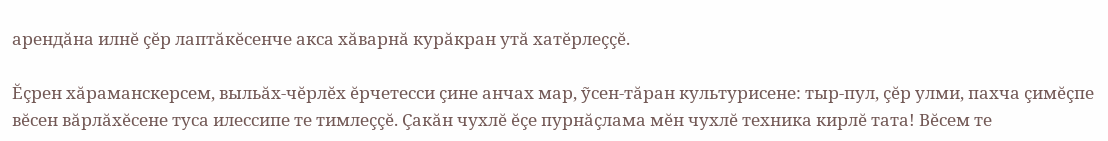арендăна илнĕ çĕр лаптăкĕсенче акса хăварнă курăкран утă хатĕрлеççĕ.

Ĕçрен хăраманскерсем, выльăх-чĕрлĕх ĕрчетесси çине анчах мар, ỹсен-тăран культурисене: тыр-пул, çĕр улми, пахча çимĕçпе вĕсен вăрлăхĕсене туса илессипе те тимлеççĕ. Çакăн чухлĕ ĕçе пурнăçлама мĕн чухлĕ техника кирлĕ тата! Вĕсем те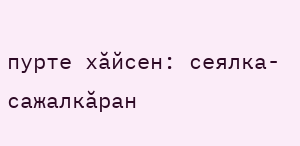пурте хăйсен: сеялка-сажалкăран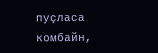пуçласа комбайн,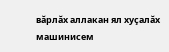вăрлăх аллакан ял хуçалăх машинисем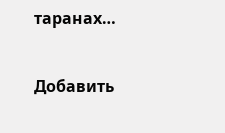таранах…

Добавить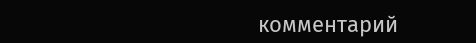комментарий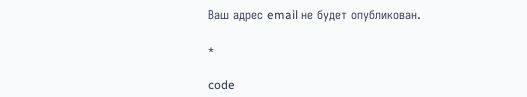Ваш адрес email не будет опубликован.

*

code